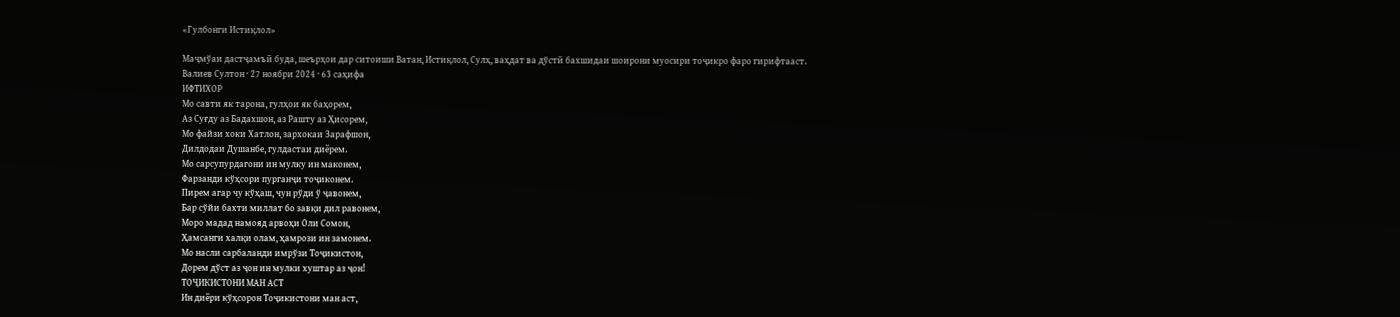«Гулбонги Истиқлол»

Маҷмўаи дастҷамъӣ буда, шеърҳои дар ситоиши Ватан, Истиқлол, Сулҳ, ваҳдат ва дўстӣ бахшидаи шоирони муосири тоҷикро фаро гирифтааст.
Валиев Султон · 27 ноябри 2024 · 63 саҳифа
ИФТИХОР
Мо савти як тарона, гулҳои як баҳорем,
Аз Суғду аз Бадахшон, аз Рашту аз Ҳисорем,
Мо файзи хоки Хатлон, зархокаи Зарафшон,
Дилдодаи Душанбе, гулдастаи диёрем.
Мо сарсупурдагони ин мулку ин маконем,
Фарзанди кўҳсори пурганҷи тоҷиконем.
Пирем агар чу кўҳаш, чун рўди ў ҷавонем,
Бар сўйи бахти миллат бо завқи дил равонем,
Моро мадад намояд арвоҳи Оли Сомон,
Ҳамсанги халқи олам, ҳамрози ин замонем.
Мо насли сарбаланди имрўзи Тоҷикистон,
Дорем дўст аз ҷон ин мулки хуштар аз ҷон!
ТОҶИКИСТОНИ МАН АСТ
Ин диёри кўҳсорон Тоҷикистони ман аст,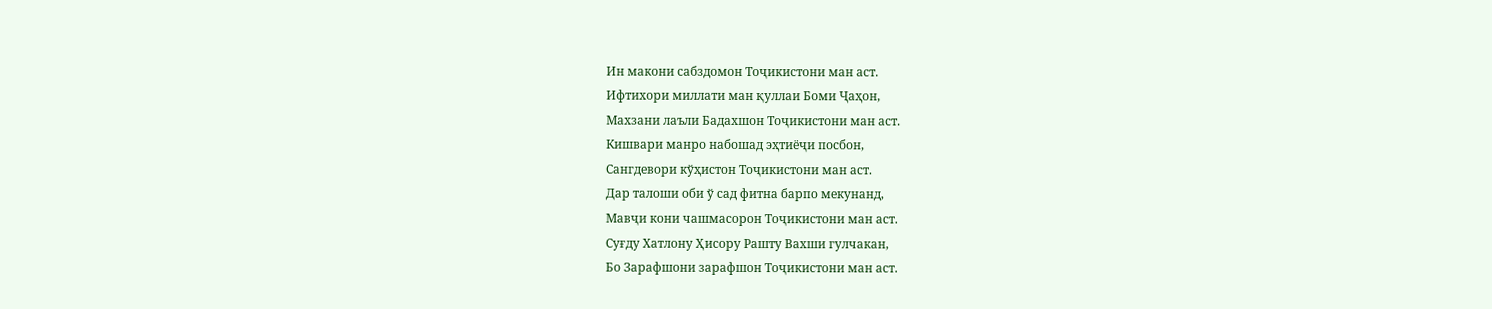Ин макони сабздомон Тоҷикистони ман аст.
Ифтихори миллати ман қуллаи Боми Ҷаҳон,
Махзани лаъли Бадахшон Тоҷикистони ман аст.
Кишвари манро набошад эҳтиёҷи посбон,
Сангдевори кўҳистон Тоҷикистони ман аст.
Дар талоши оби ў сад фитна барпо мекунанд,
Мавҷи кони чашмасорон Тоҷикистони ман аст.
Суғду Хатлону Ҳисору Рашту Вахши гулчакан,
Бо Зарафшони зарафшон Тоҷикистони ман аст.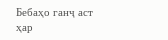Бебаҳо ганҷ аст ҳар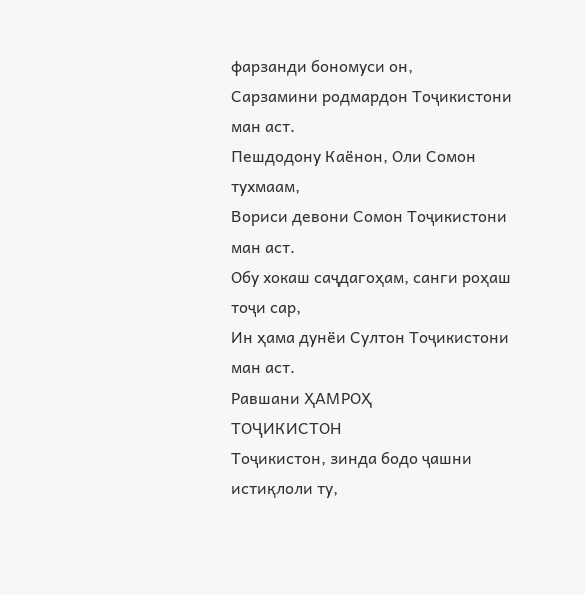фарзанди бономуси он,
Сарзамини родмардон Тоҷикистони ман аст.
Пешдодону Каёнон, Оли Сомон тухмаам,
Вориси девони Сомон Тоҷикистони ман аст.
Обу хокаш саҷдагоҳам, санги роҳаш тоҷи сар,
Ин ҳама дунёи Султон Тоҷикистони ман аст.
Равшани ҲАМРОҲ
ТОҶИКИСТОН
Тоҷикистон, зинда бодо ҷашни истиқлоли ту,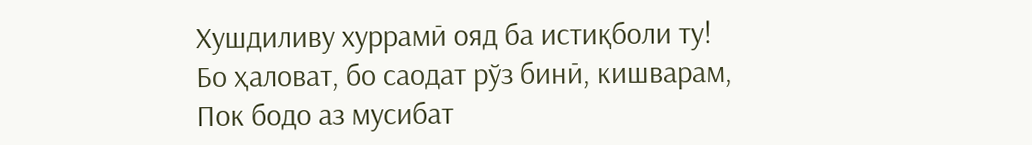Хушдиливу хуррамӣ ояд ба истиқболи ту!
Бо ҳаловат, бо саодат рўз бинӣ, кишварам,
Пок бодо аз мусибат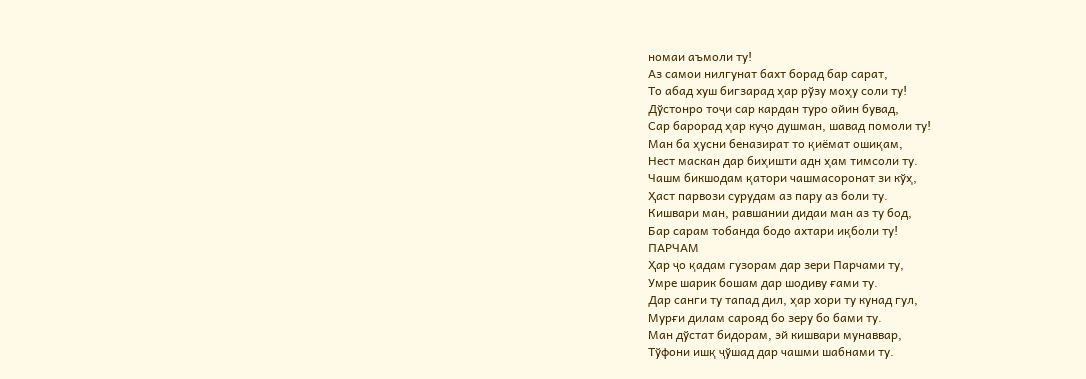номаи аъмоли ту!
Аз самои нилгунат бахт борад бар сарат,
То абад хуш бигзарад ҳар рўзу моҳу соли ту!
Дўстонро тоҷи сар кардан туро ойин бувад,
Сар барорад ҳар куҷо душман, шавад помоли ту!
Ман ба ҳусни беназират то қиёмат ошиқам,
Нест маскан дар биҳишти адн ҳам тимсоли ту.
Чашм бикшодам қатори чашмасоронат зи кўҳ,
Ҳаст парвози сурудам аз пару аз боли ту.
Кишвари ман, равшании дидаи ман аз ту бод,
Бар сарам тобанда бодо ахтари иқболи ту!
ПАРЧАМ
Ҳар ҷо қадам гузорам дар зери Парчами ту,
Умре шарик бошам дар шодиву ғами ту.
Дар санги ту тапад дил, ҳар хори ту кунад гул,
Мурғи дилам сарояд бо зеру бо бами ту.
Ман дўстат бидорам, эй кишвари мунаввар,
Тўфони ишқ ҷўшад дар чашми шабнами ту.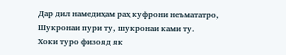Дар дил намедиҳам раҳ куфрони неъмататро,
Шукронаи пури ту, шукронаи ками ту.
Хоки туро физояд як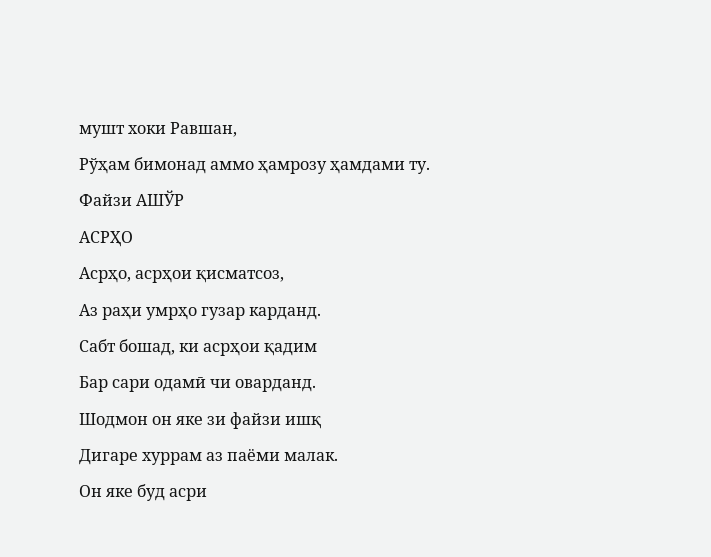мушт хоки Равшан,
Рўҳам бимонад аммо ҳамрозу ҳамдами ту.
Файзи АШЎР
АСРҲО
Асрҳо, асрҳои қисматсоз,
Аз раҳи умрҳо гузар карданд.
Сабт бошад, ки асрҳои қадим
Бар сари одамӣ чи оварданд.
Шодмон он яке зи файзи ишқ
Дигаре хуррам аз паёми малак.
Он яке буд асри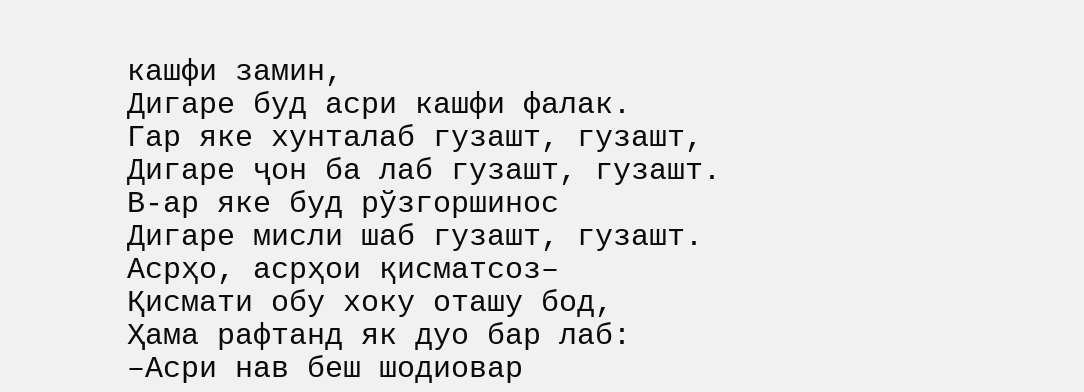кашфи замин,
Дигаре буд асри кашфи фалак.
Гар яке хунталаб гузашт, гузашт,
Дигаре ҷон ба лаб гузашт, гузашт.
В-ар яке буд рўзгоршинос
Дигаре мисли шаб гузашт, гузашт.
Асрҳо, асрҳои қисматсоз–
Қисмати обу хоку оташу бод,
Ҳама рафтанд як дуо бар лаб:
–Асри нав беш шодиовар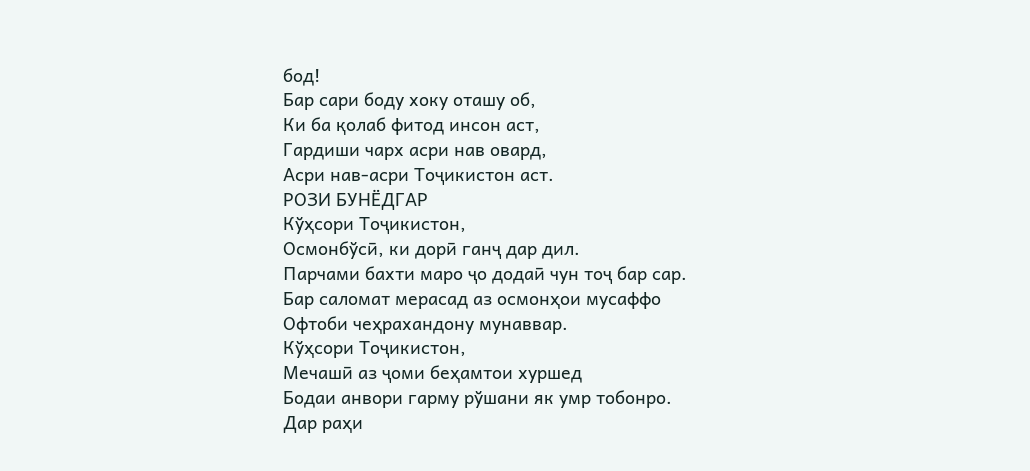бод!
Бар сари боду хоку оташу об,
Ки ба қолаб фитод инсон аст,
Гардиши чарх асри нав овард,
Асри нав-асри Тоҷикистон аст.
РОЗИ БУНЁДГАР
Кўҳсори Тоҷикистон,
Осмонбўсӣ, ки дорӣ ганҷ дар дил.
Парчами бахти маро ҷо додаӣ чун тоҷ бар сар.
Бар саломат мерасад аз осмонҳои мусаффо
Офтоби чеҳрахандону мунаввар.
Кўҳсори Тоҷикистон,
Мечашӣ аз ҷоми беҳамтои хуршед
Бодаи анвори гарму рўшани як умр тобонро.
Дар раҳи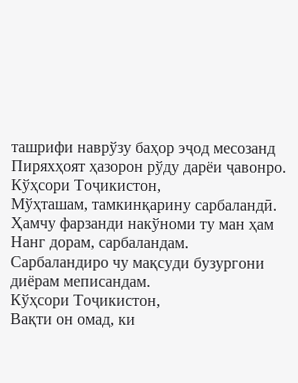ташрифи наврўзу баҳор эҷод месозанд
Пиряхҳоят ҳазорон рўду дарёи ҷавонро.
Кўҳсори Тоҷикистон,
Мўҳташам, тамкинқарину сарбаландӣ.
Ҳамчу фарзанди накўноми ту ман ҳам
Нанг дорам, сарбаландам.
Сарбаландиро чу мақсуди бузургони диёрам меписандам.
Кўҳсори Тоҷикистон,
Вақти он омад, ки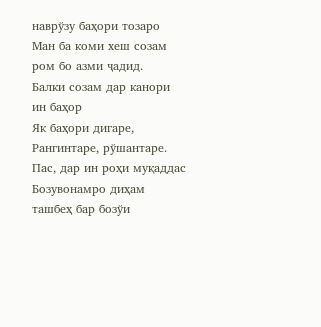наврўзу баҳори тозаро
Ман ба коми хеш созам ром бо азми ҷадид.
Балки созам дар канори ин баҳор
Як баҳори дигаре,
Рангинтаре, рўшантаре.
Пас, дар ин роҳи муқаддас
Бозувонамро диҳам ташбеҳ бар бозўи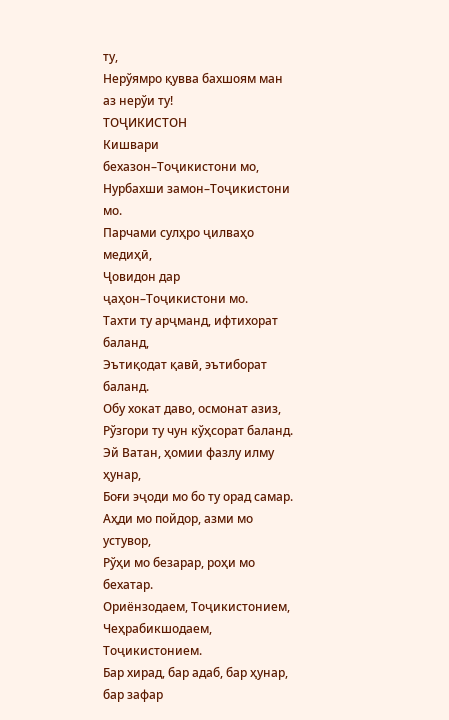ту,
Нерўямро қувва бахшоям ман аз нерўи ту!
ТОҶИКИСТОН
Кишвари бехазон–Тоҷикистони мо,
Нурбахши замон–Тоҷикистони мо.
Парчами сулҳро ҷилваҳо медиҳӣ,
Ҷовидон дар ҷаҳон–Тоҷикистони мо.
Тахти ту арҷманд, ифтихорат баланд,
Эътиқодат қавӣ, эътиборат баланд.
Обу хокат даво, осмонат азиз,
Рўзгори ту чун кўҳсорат баланд.
Эй Ватан, ҳомии фазлу илму ҳунар,
Боғи эҷоди мо бо ту орад самар.
Аҳди мо пойдор, азми мо устувор,
Рўҳи мо безарар, роҳи мо бехатар.
Ориёнзодаем, Тоҷикистонием,
Чеҳрабикшодаем, Тоҷикистонием.
Бар хирад, бар адаб, бар ҳунар, бар зафар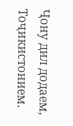Ҷону дил додаем, Тоҷикистонием.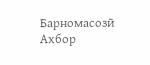Барномасозӣ
Ахбор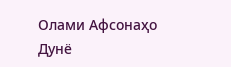Олами Афсонаҳо
Дунё